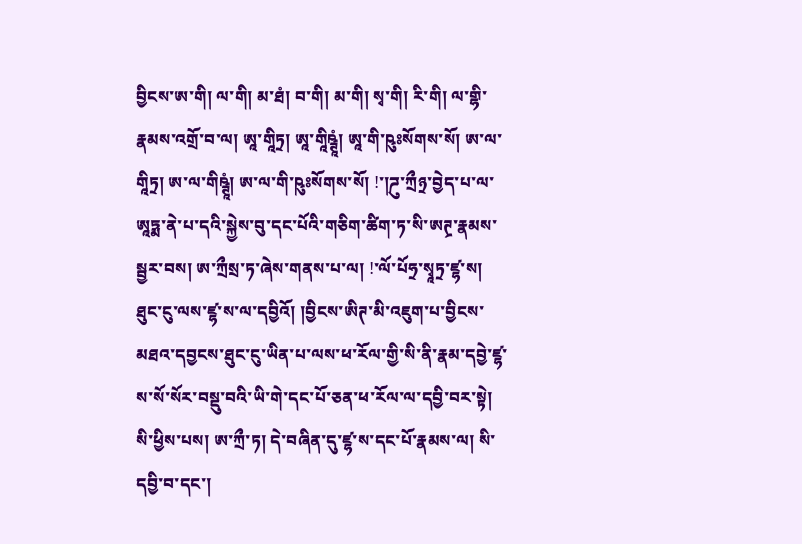བྱིངས་ཨ་གི། ལ་གི། མ་ཐཾ། བ་གི། མ་གི། སྭ་གི། རི་གི། ལ་གྷི་རྣམས་འགྲོ་བ་ལ། ཨཱ་གཱིཏྲ། ཨཱ་གཱིཥྚཱཾ། ཨཱ་གི་ཥུཿསོགས་སོ། ཨ་ལ་གཱིཏྲ། ཨ་ལ་གིཥྚཱཾ། ཨ་ལ་གི་ཥུཿསོགས་སོ། !་།ཌུ་ཀྲྀཉྲ་བྱེད་པ་ལ་ཨཱཏྨ་ནེ་པ་དའི་སྐྱེས་བུ་དང་པོའི་གཅིག་ཚིག་ཏ་སི་ཨཊྲ་རྣམས་སྦྱར་བས། ཨ་ཀྲྀསྲ་ཏ་ཞེས་གནས་པ་ལ། !་ལོ་པོཧྲ་སྭཱཏྲ་ཛྷ་ས། ཐུང་ངུ་ལས་ཛྷ་ས་ལ་དབྱིའོ། །བྱིངས་ཨིཊ་མི་འཇུག་པ་བྱིངས་མཐའ་དབྱངས་ཐུང་ངུ་ཡིན་པ་ལས་ཕ་རོལ་གྱི་སི་ནི་རྣམ་དབྱེ་ཛྷ་ས་སོ་སོར་བསྡུ་བའི་ཡི་གེ་དང་པོ་ཅན་ཕ་རོལ་ལ་དབྱི་བར་སྟེ། སི་ཕྱིས་པས། ཨ་ཀྲྀ་ཏ། དེ་བཞིན་དུ་ཛྷ་ས་དང་པོ་རྣམས་ལ། སི་དབྱི་བ་དང་།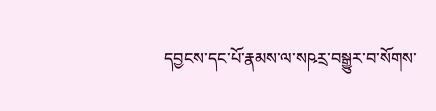དབྱངས་དང་པོ་རྣམས་ལ་སཥརྲ་བསྒྱུར་བ་སོགས་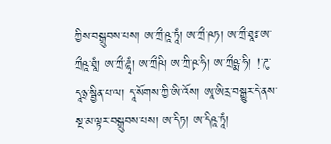ཀྱིས་བསྒྲུབས་པས། ཨ་ཀྲྀ་ཥཱ་ཏཱཾ། ཨ་ཀྲྀ་ཥཏ། ཨ་ཀྲྀ་ཐཱཿ་ཨ་ཀྲྀཥཱ་ཐཱཾ། ཨ་ཀྲྀ་ཌྷྭཾ། ཨ་ཀྲྀཥི། ཨ་ཀྲི་ཥྭ་ཧི། ཨ་ཀྲྀཥྨ་ཧི། !་ཌུ་དཱཉྲ་སྦྱིན་པ་ལ། དཱ་སོགས་ཀྱི་ཨི་འོས། ཨཱ་ཨིརྲ་བསྒྱུར་དེ་ནས་སྔ་མ་ལྟར་བསྒྲུབས་པས། ཨ་དིཏ། ཨ་དིཥཱ་ཏཱཾ།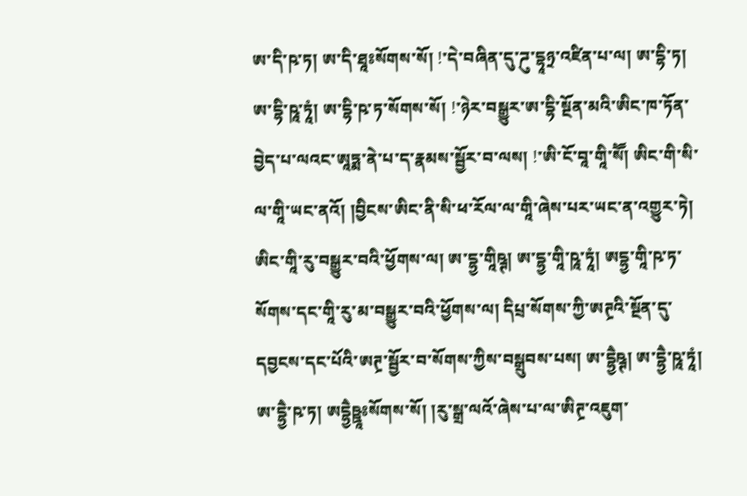ཨ་དི་ཥ་ཏ། ཨ་དི་ཐཱཿསོགས་སོ། !་དེ་བཞིན་དུ་ཌུ་དྷཱཉྲ་འཛིན་པ་ལ། ཨ་དྷི་ཏ། ཨ་དྷི་ཥཱ་ཏཱཾ། ཨ་དྷི་ཥ་ཏ་སོགས་སོ། !་ཉེར་བསྒྱུར་ཨ་དྷི་སྔོན་མའི་ཨིང་ཁ་ཏོན་བྱེད་པ་ལའང་ཨཱཏྨ་ནེ་པ་ད་རྣམས་སྦྱོར་བ་ལས། !་ཨི་ངོ་བཱ་གཱི་སཽ། ཨིང་གི་སི་ལ་གཱི་ཡང་ནའོ། །བྱིངས་ཨིང་ནི་སི་ཕ་རོལ་ལ་གཱི་ཞེས་པར་ཡང་ན་འགྱུར་ཏེ། ཨིང་གཱི་རུ་བསྒྱུར་བའི་ཕྱོགས་ལ། ཨ་དྷྱ་གཱིཥྚ། ཨ་དྷྱ་གཱི་ཥཱ་ཏཱཾ། ཨདྷྱ་གཱི་ཥ་ཏ་སོགས་དང་གཱི་རུ་མ་བསྒྱུར་བའི་ཕྱོགས་ལ། དིཔྲ་སོགས་ཀྱི་ཨཊྲའི་སྔོན་དུ་དབྱངས་དང་པོའི་ཨཊྲ་སྦྱོར་བ་སོགས་ཀྱིས་བསྒྲུབས་པས། ཨ་དྷྱཻཥྚ། ཨ་དྷྱཻ་ཥཱ་ཏཱཾ། ཨ་དྷྱཻ་ཥ་ཏ། ཨདྷྱཻཥྛཱཿསོགས་སོ། །རུ་སྒྲ་ལའོ་ཞེས་པ་ལ་ཨིཊྲ་འཇུག་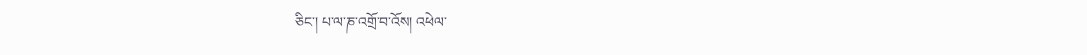ཅིང་། པ་ལ་ཎ་འགྲོ་བ་འོས། འཕེལ་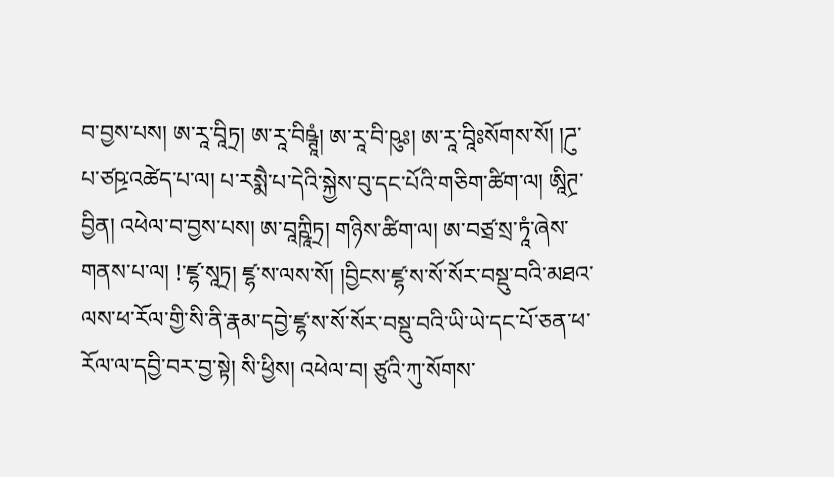བ་བྱས་པས། ཨ་རཱ་བཱིཏྲ། ཨ་རཱ་བིཥྚཱཾ། ཨ་རཱ་བི་ཥུཿ། ཨ་རཱ་བཱིཿསོགས་སོ། །ཌུ་པ་ཙཥྲ་འཚེད་པ་ལ། པ་རསྨཻ་པ་དེའི་སྐྱེས་བུ་དང་པོའི་གཅིག་ཚིག་ལ། ཨཱིཊྲ་བྱིན། འཕེལ་བ་བྱས་པས། ཨ་བཱཀྵཱིཏྲ། གཉིས་ཚིག་ལ། ཨ་བཙྲ་སྲ་ཏཱཾ་ཞེས་གནས་པ་ལ། !་ཛྷ་སཱཏྲ། ཛྷ་ས་ལས་སོ། །བྱིངས་ཛྷ་ས་སོ་སོར་བསྡུ་བའི་མཐའ་ལས་ཕ་རོལ་གྱི་སི་ནི་རྣམ་དབྱེ་ཛྷ་ས་སོ་སོར་བསྡུ་བའི་ཡི་ཡེ་དང་པོ་ཅན་ཕ་རོལ་ལ་དབྱི་བར་བྱ་སྟེ། སི་ཕྱིས། འཕེལ་བ། ཙུའི་ཀུ་སོགས་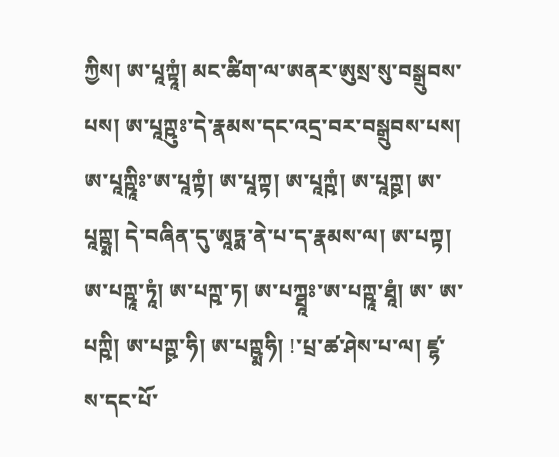ཀྱིས། ཨ་པཱཀྟཱཾ། མང་ཚིག་ལ་ཨནར་ཨུསྲ་སུ་བསྒྲུབས་པས། ཨ་པཱཀྵུཿ་དེ་རྣམས་དང་འདྲ་བར་བསྒྲུབས་པས། ཨ་པཱཀྵཱིཿ་ཨ་པཱཀྟཾ། ཨ་པཱཀྟ། ཨ་པཱཀྵཾ། ཨ་པཱཀྵྭ། ཨ་པཱཀྵྨ། དེ་བཞིན་དུ་ཨཱཏྨ་ནེ་པ་ད་རྣམས་ལ། ཨ་པཀྟ། ཨ་པཀྵཱ་ཏཱཾ། ཨ་པཀྵ་ཏ། ཨ་པཀྠཱཿ་ཨ་པཀྵཱ་ཐཱཾ། ཨ་ ཨ་པཀྵི། ཨ་པཀྵྭ་ཧི། ཨ་པཀྵྨཧི། !་པྲ་ཚ་ཤེས་པ་ལ། ཛྷ་ས་དང་པོ་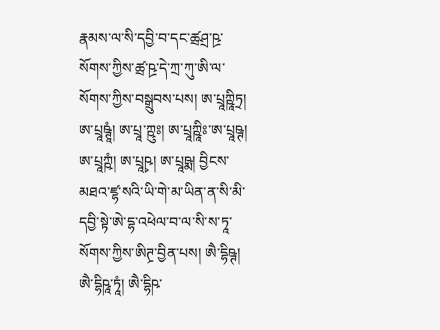རྣམས་ལ་སི་དབྱི་བ་དང་ཚྲཤྲ་ཥྲ་སོགས་ཀྱིས་ཚྲ་ཥྲ་དེ་ཀྲ་ཀུ་ཨི་ལ་སོགས་ཀྱིས་བསྒྲུབས་པས། ཨ་པྲཱཀྵཱིཏྲ། ཨ་པྲཱཥྚཱཾ། ཨ་པྲཱ་ཀྵུཿ། ཨ་པྲཱཀྵཱིཿ་ཨ་པྲཱཥྚ། ཨ་པྲཱཀྵཾ། ཨ་པྲཱཥྭ། ཨ་པྲཱཥྨ། བྱིངས་མཐའ་ཛྷ་སའི་ཡི་གེ་མ་ཡིན་ན་སི་མི་དབྱི་སྟེ་ཨེ་དྷ་འཕེལ་བ་ལ་སི་ས་ཏཱ་སོགས་ཀྱིས་ཨིཊྲ་བྱིན་པས། ཨཻ་དྷིཥྚ། ཨཻ་དྷིཥཱ་ཏཱཾ། ཨཻ་དྷིཥ་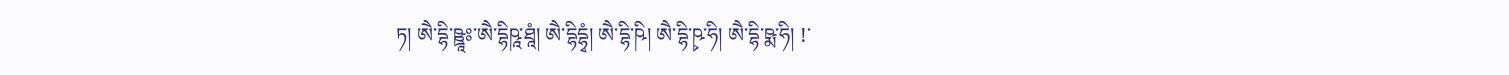ཏ། ཨཻ་དྷི་ཥྛཱཿ་ཨཻ་དྷིཥཱ་ཐཱཾ། ཨཻ་དྷིདྷྭཾ། ཨཻ་དྷི་ཥི། ཨཻ་དྷི་ཥྭ་ཧི། ཨཻ་དྷི་ཥྨ་ཧི། !་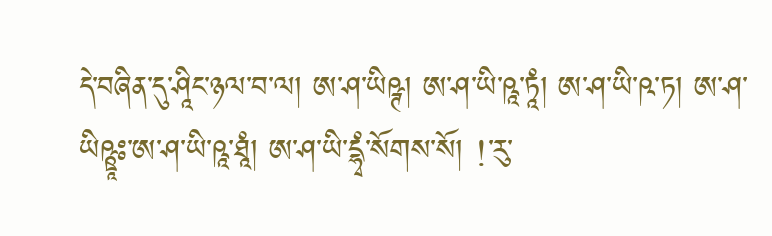དེ་བཞིན་དུ་ཤཱིང་ཉལ་བ་ལ། ཨ་ཤ་ཡིཥྚ། ཨ་ཤ་ཡི་ཥཱ་ཏཱཾ། ཨ་ཤ་ཡི་ཥ་ཏ། ཨ་ཤ་ཡིཥྛཱཿ་ཨ་ཤ་ཡི་ཥཱ་ཐཱཾ། ཨ་ཤ་ཡི་དྷྭཾ་སོགས་སོ། !་རུ་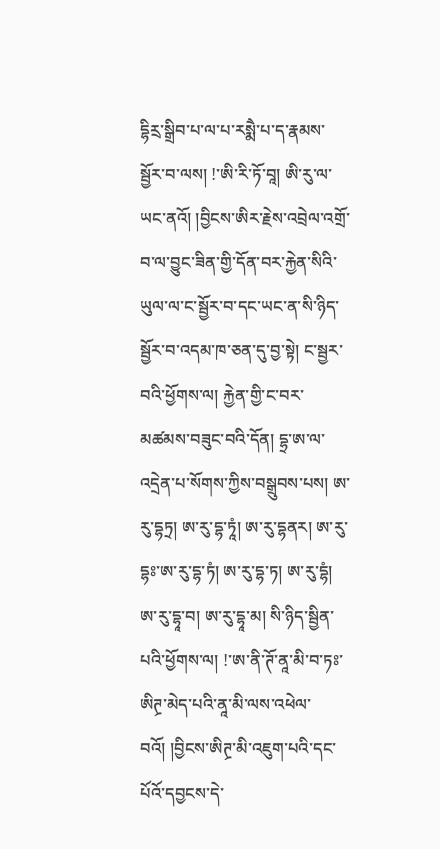དྷིརྲ་སྒྲིབ་པ་ལ་པ་རསྨཻ་པ་ད་རྣམས་སྦྱོར་བ་ལས། !་ཨི་རི་ཏོ་བཱ། ཨི་རུ་ལ་ཡང་ནའོ། །བྱིངས་ཨིར་རྗེས་འབྲེལ་འགྲོ་བ་ལ་བྱུང་ཟིན་གྱི་དོན་བར་རྐྱེན་སིའི་ཡུལ་ལ་ང་སྦྱོར་བ་དང་ཡང་ན་སི་ཉིད་སྦྱོར་བ་འདམ་ཁ་ཅན་དུ་བྱ་སྟེ། ང་སྦྱར་བའི་ཕྱོགས་ལ། རྐྱེན་གྱི་ང་བར་མཚམས་བཟུང་བའི་དོན། དྷྲ་ཨ་ལ་འདྲེན་པ་སོགས་ཀྱིས་བསྒྲུབས་པས། ཨ་རུ་དྷཏྲ། ཨ་རུ་དྷ་ཏཱཾ། ཨ་རུ་དྷནར། ཨ་རུ་དྷཿ་ཨ་རུ་དྷ་ཏཾ། ཨ་རུ་དྷ་ཏ། ཨ་རུ་དྷཾ། ཨ་རུ་དྷཱ་བ། ཨ་རུ་དྷཱ་མ། སི་ཉིད་སྦྱིན་པའི་ཕྱོགས་ལ། !་ཨ་ནི་ཊོ་ནཱ་མི་བ་ཏཿ་ཨིཊྲ་མེད་པའི་ནཱ་མི་ལས་འཕེལ་བའོ། །བྱིངས་ཨིཊྲ་མི་འཇུག་པའི་དང་པོའོ་དབྱངས་དེ་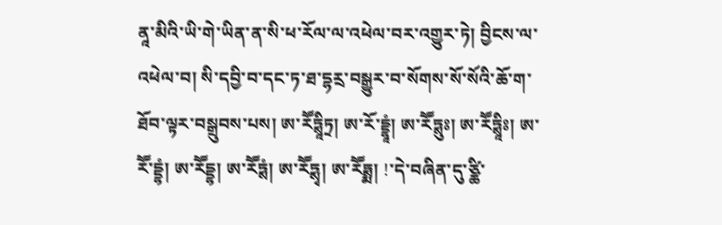ནཱ་མིའི་ཡི་གེ་ཡིན་ན་སི་ཕ་རོལ་ལ་འཕེལ་བར་འགྱུར་ཏེ། བྱིངས་ལ་འཕེལ་བ། སི་དབྱི་བ་དང་ཏ་ཐ་དྷརྲ་བསྒྱུར་བ་སོགས་སོ་སོའི་ཆོ་ག་ཐོབ་ལྟར་བསྒྲུབས་པས། ཨ་རཽཏྶཱིཏྲ། ཨ་རོ་དྡྷཱཾ། ཨ་རཽཏྶུཿ། ཨ་རཽཏྶཱིཿ། ཨ་རཽ་དྡྷཾ། ཨ་རཽདྡྷ། ཨ་རཽཏྶཾ། ཨ་རཽཏྶྭ། ཨ་རཽཏྶྨ། !་དེ་བཞིན་དུ་ཙྪི་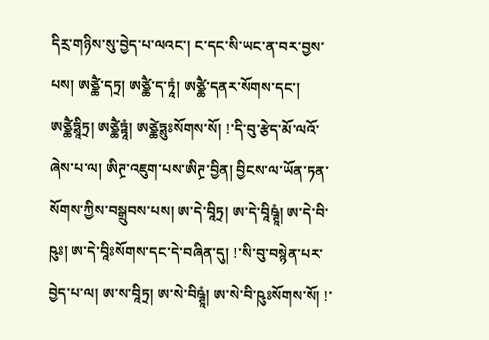དིརྲ་གཉིས་སུ་བྱེད་པ་ལའང་། ང་དང་སི་ཡང་ན་བར་བྱས་པས། ཨཙྪཻ་དཏྲ། ཨཙྪཻ་ད་ཏཱཾ། ཨཙྪཻ་དནར་སོགས་དང་། ཨཙྪཻཏྶཱིཏྲ། ཨཙྪཻཏྟཱཾ། ཨཙྪེཏྶུཿསོགས་སོ། !་དི་བུ་རྩེད་མོ་ལའོ་ཞེས་པ་ལ། ཨིཊྲ་འཇུག་པས་ཨིཊྲ་བྱིན། བྱིངས་ལ་ཡོན་ཏན་སོགས་ཀྱིས་བསྒྲུབས་པས། ཨ་དེ་བཱིཏྲ། ཨ་དེ་བཱིཥྚཱཾ། ཨ་དེ་བི་ཥུཿ། ཨ་དེ་བཱིཿསོགས་དང་དེ་བཞིན་དུ། !་སི་བུ་བསྙེན་པར་བྱེད་པ་ལ། ཨ་ས་བཱིཏྲ། ཨ་སེ་བིཥྚཱཾ། ཨ་སེ་བི་ཥུཿསོགས་སོ། !་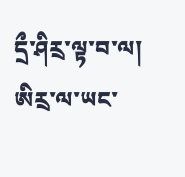དྲྀ་ཤིརྲ་ལྟ་བ་ལ། ཨིརྲ་ལ་ཡང་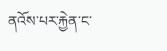ནའོས་པར་རྐྱེན་ང་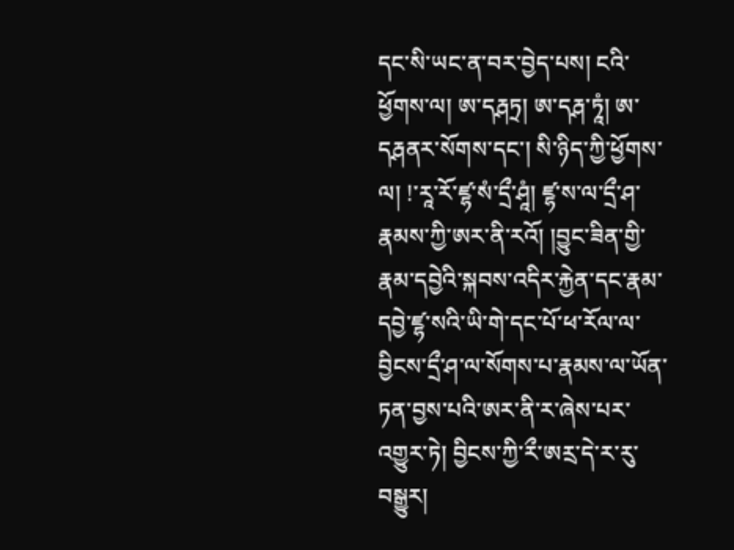དང་སི་ཡང་ན་བར་བྱེད་པས། ངའི་ཕྱོགས་ལ། ཨ་དརྴཏྲ། ཨ་དརྴ་ཏཱཾ། ཨ་དརྴནར་སོགས་དང་། སི་ཉིད་ཀྱི་ཕྱོགས་ལ། !་རཱ་རོ་ཛྷ་སཾ་དྲྀ་ཤཱཾ། ཛྷ་ས་ལ་དྲྀ་ཤ་རྣམས་ཀྱི་ཨར་ནི་རའོ། །བྱུང་ཟིན་གྱི་རྣམ་དབྱེའི་སྐབས་འདིར་རྐྱེན་དང་རྣམ་དབྱེ་ཛྷ་སའི་ཡི་གེ་དང་པོ་ཕ་རོལ་ལ་བྱིངས་དྲྀ་ཤ་ལ་སོགས་པ་རྣམས་ལ་ཡོན་ཏན་བྱས་པའི་ཨར་ནི་ར་ཞེས་པར་འགྱུར་ཏེ། བྱིངས་ཀྱི་རྀ་ཨརྲ་དེ་ར་རུ་བསྒྱུར།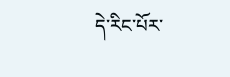དེ་རིང་པོར་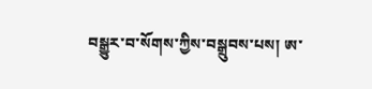བསྒྱུར་བ་སོགས་ཀྱིས་བསྒྲུབས་པས། ཨ་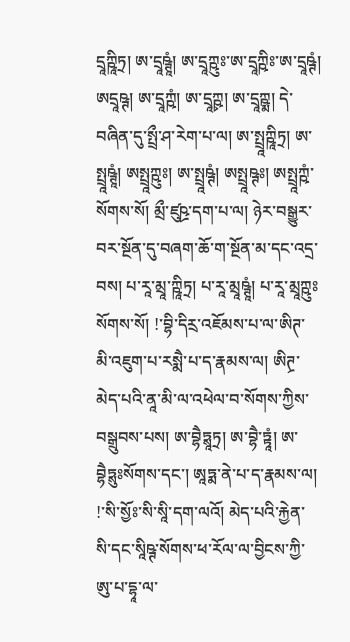དྲཱཀྵཱིཏྲ། ཨ་དྲཱཥྚཱཾ། ཨ་དྲཱཀྵུཿ་ཨ་དྲཱཀྵིཿ་ཨ་དྲཱཥྚཾ། ཨདྲཱཥྚ། ཨ་དྲཱཀྵཾ། ཨ་དྲཱཀྵྭ། ཨ་དྲཱཀྵྨ། དེ་བཞིན་དུ་སྤྲྀ་ཤ་རེག་པ་ལ། ཨ་སྤྲཱཀྵཱིཏྲ། ཨ་སྤྲཱཥྚཱཾ། ཨསྤྲཱཀྵུཿ། ཨ་སྤྲཱཥྚཾ། ཨསྤྲཱཥྚཿ། ཨསྤྲཱཀྵཾ་སོགས་སོ། མྲྀ་ཛུཥྲ་དག་པ་ལ། ཉེར་བསྒྱུར་བར་སྔོན་དུ་བཞག་ཆོ་ག་སྔོན་མ་དང་འདྲ་བས། པ་རཱ་མྲཱ་ཀྵཱིཏྲ། པ་རཱ་མྲཱཥྚཱཾ། པ་རཱ་མྲཱཀྵུཿསོགས་སོ། !་བྷི་དིརྲ་འཇོམས་པ་ལ་ཨིཊ་མི་འཇུག་པ་རསྨཻ་པ་ད་རྣམས་ལ། ཨིཊྲ་མེད་པའི་ནཱ་མི་ལ་འཕེལ་བ་སོགས་ཀྱིས་བསྒྲུབས་པས། ཨ་བྷཻཏྶཱཏྲ། ཨ་བྷཻ་ཏྟཱཾ། ཨ་བྷཻཏྶུཿསོགས་དང་། ཨཱཏྨ་ནེ་པ་ད་རྣམས་ལ། !་སི་སྱོཿ་སི་སཱི་དག་ལའོ། མེད་པའི་རྐྱེན་སི་དང་སཱིཥྚ་སོགས་ཕ་རོལ་ལ་བྱིངས་ཀྱི་ཨུ་པ་དྷཱ་ལ་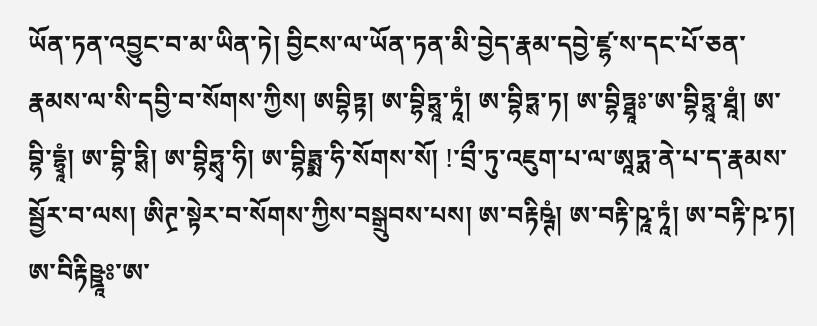ཡོན་ཏན་འབྱུང་བ་མ་ཡིན་ཏེ། བྱིངས་ལ་ཡོན་ཏན་མི་བྱེད་རྣམ་དབྱེ་ཛྷ་ས་དང་པོ་ཅན་རྣམས་ལ་སི་དབྱི་བ་སོགས་ཀྱིས། ཨབྷིཏྟ། ཨ་བྷིཏྶཱ་ཏཱཾ། ཨ་བྷིཏྶ་ཏ། ཨ་བྷིཏྠཱཿ་ཨ་བྷིཏྶཱ་ཐཱཾ། ཨ་བྷི་དྷྭཱཾ། ཨ་བྷི་ཏྶི། ཨ་བྷིཏྶྭ་ཧི། ཨ་བྷིཏྶྨ་ཧི་སོགས་སོ། !་བྲྀ་ཏུ་འཇུག་པ་ལ་ཨཱཏྨ་ནེ་པ་ད་རྣམས་སྦྱོར་བ་ལས། ཨིཊྲ་སྟེར་བ་སོགས་ཀྱིས་བསྒྲུབས་པས། ཨ་བརྟིཥྚཾ། ཨ་བརྟི་ཥཱ་ཏཱཾ། ཨ་བརྟི་ཥ་ཏ། ཨ་བིརྟིཥྛཱཿ་ཨ་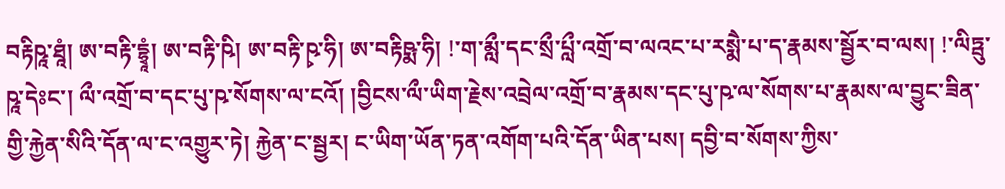བརྟིཥཱ་ཐཱཾ། ཨ་བརྟི་དྷྭཱཾ། ཨ་བརྟི་ཥི། ཨ་བརྟི་ཥྭ་ཧི། ཨ་བརྟིཥྨ་ཧི། !་ག་མླྀ་དང་སྲྀ་པླྀ་འགྲོ་བ་ལའང་པ་རསྨཻ་པ་ད་རྣམས་སྦྱོར་བ་ལས། !་ལིཏྦུ་ཥཱ་དེཿང་། ལྀ་འགྲོ་བ་དང་པུ་ཥ་སོགས་ལ་ངའོ། །བྱིངས་ལྀ་ཡིག་རྗེས་འབྲེལ་འགྲོ་བ་རྣམས་དང་པུ་ཥ་ལ་སོགས་པ་རྣམས་ལ་བྱུང་ཟིན་གྱི་རྐྱེན་སིའི་དོན་ལ་ང་འགྱུར་ཏེ། རྐྱེན་ང་སྦྱར། ང་ཡིག་ཡོན་ཏན་འགོག་པའི་དོན་ཡིན་པས། དབྱི་བ་སོགས་ཀྱིས་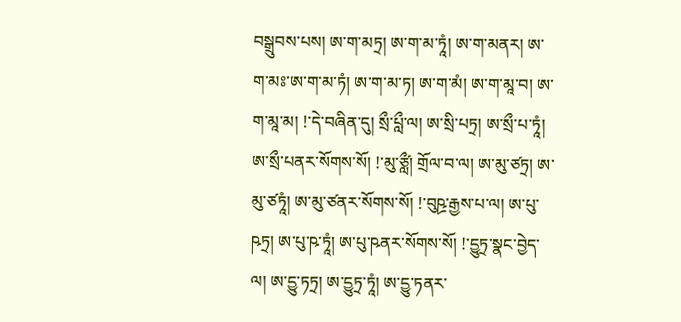བསྒྲུབས་པས། ཨ་ག་མཏྲ། ཨ་ག་མ་ཏཱཾ། ཨ་ག་མནར། ཨ་ག་མཿ་ཨ་ག་མ་ཏཾ། ཨ་ག་མ་ཏ། ཨ་ག་མཾ། ཨ་ག་མཱ་བ། ཨ་ག་མཱ་མ། !་དེ་བཞིན་དུ། སྲྀ་པླྀ་ལ། ཨ་སྲི་པཏྲ། ཨ་སྲྀ་པ་ཏཱཾ། ཨ་སྲྀ་པནར་སོགས་སོ། !་མུ་ཙླྀ། གྲོལ་བ་ལ། ཨ་མུ་ཙཏྲ། ཨ་མུ་ཙཏཱཾ། ཨ་མུ་ཙནར་སོགས་སོ། !་བུཥྲ་རྒྱས་པ་ལ། ཨ་པུ་ཥཏྲ། ཨ་པུ་ཥ་ཏཱཾ། ཨ་པུ་ཥནར་སོགས་སོ། !་དྱུཏྲ་སྣང་བྱེད་ལ། ཨ་དྱུ་ཏཏྲ། ཨ་དྱུཏྲ་ཏཱཾ། ཨ་དྱུ་ཏནར་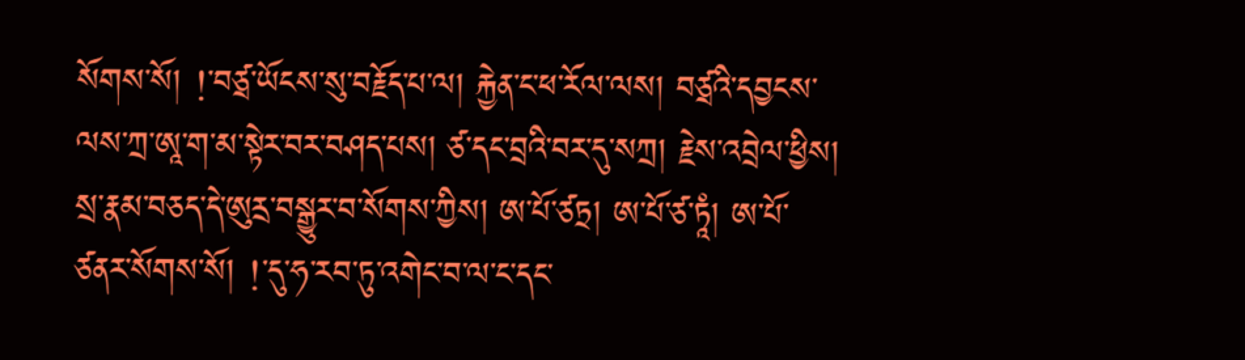སོགས་སོ། !་བཙྲ་ཡོངས་སུ་བརྗོད་པ་ལ། རྐྱེན་ང་ཕ་རོལ་ལས། བཙྲའི་དབྱངས་ལས་ཀྲ་ཨཱ་ག་མ་སྟེར་བར་བཤད་པས། ཙ་དང་བྲའི་བར་དུ་སཀྲ། རྗེས་འབྲེལ་ཕྱིས། སྲ་རྣམ་བཅད་དེ་ཨུརྲ་བསྒྱུར་བ་སོགས་ཀྱིས། ཨ་པོ་ཙཏྲ། ཨ་པོ་ཙ་ཏཱཾ། ཨ་པོ་ཙནར་སོགས་སོ། !་དུ་ཧ་རབ་ཏུ་འགེང་བ་ལ་ང་དང་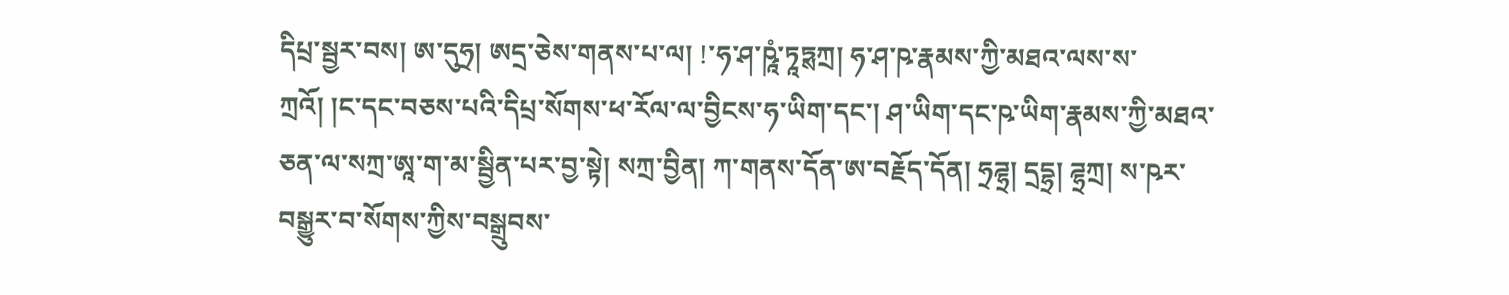དིཔྲ་སྦྱར་བས། ཨ་དུཧྲ། ཨདྲ་ཅེས་གནས་པ་ལ། !་ཧ་ཤ་ཥཱཾ་ཏཱཏྶཀྲ། ཧ་ཤ་ཥ་རྣམས་ཀྱི་མཐའ་ལས་ས་ཀྲའོ། །ང་དང་བཅས་པའི་དིཔྲ་སོགས་ཕ་རོལ་ལ་བྱིངས་ཧ་ཡིག་དང་། ཤ་ཡིག་དང་ཥ་ཡིག་རྣམས་ཀྱི་མཐའ་ཅན་ལ་སཀྲ་ཨཱ་ག་མ་སྦྱིན་པར་བྱ་སྟེ། སཀྲ་བྱིན། ཀ་གནས་དོན་ཨ་བརྗོད་དོན། ཧྲཌྷྲ། དྲདྷྲ། ཌྷྲཀྲ། ས་ཥར་བསྒྱུར་བ་སོགས་ཀྱིས་བསྒྲུབས་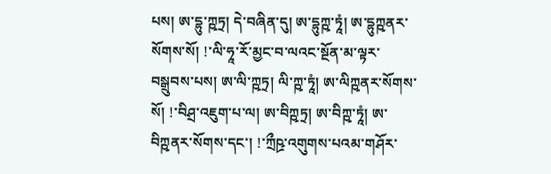པས། ཨ་དྷུ་ཀྵཏྲ། དེ་བཞིན་དུ། ཨ་དྷུཀྵ་ཏཱཾ། ཨ་དྷུཀྵནར་སོགས་སོ། !་ལི་ཧཱ་རོ་མྱང་བ་ལའང་སྔོན་མ་ལྟར་བསྒྲུབས་པས། ཨ་ལི་ཀྵཏྲ། ལི་ཀྵ་ཏཱཾ། ཨ་ལིཀྵནར་སོགས་སོ། !་བིཤྲ་འཇུག་པ་ལ། ཨ་བིཀྵཏྲ། ཨ་བིཀྵ་ཏཱཾ། ཨ་བིཀྵནར་སོགས་དང་། !་ཀྲྀཥྲ་འགུགས་པའམ་གཤོར་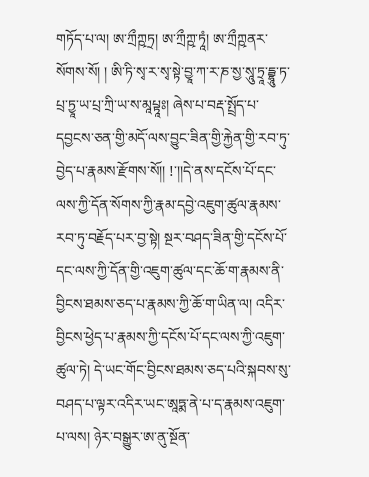གཏོད་པ་ལ། ཨ་ཀྲྀཀྵཏྲ། ཨ་ཀྲྀཀྵ་ཏཱཾ། ཨ་ཀྲྀཀྵནར་སོགས་སོ། ། ཨི་ཏི་སྭ་ར་སྭ་སྟེ་བྱཱ་ཀ་ར་ཎ་སྱ་སཱུ་ཏྲཱ་དྦྷཱུ་ཏ་པྲ་ཏྱཱ་ཡ་པྲ་ཀྲི་ཡ་ས་མཱཔྟཱཿ། ཞེས་པ་བརྡ་སྤྲོད་པ་དབྱངས་ཅན་གྱི་མདོ་ལས་བྱུང་ཟིན་གྱི་རྐྱེན་གྱི་རབ་ཏུ་བྱེད་པ་རྣམས་རྫོགས་སོ།། !་།།དེ་ནས་དངོས་པོ་དང་ལས་ཀྱི་དོན་སོགས་ཀྱི་རྣམ་དབྱེ་འཇུག་ཚུལ་རྣམས་རབ་ཏུ་བརྗོད་པར་བྱ་སྟེ། སྔར་བཤད་ཟིན་གྱི་དངོས་པོ་དང་ལས་ཀྱི་དོན་གྱི་འཇུག་ཚུལ་དང་ཆོ་ག་རྣམས་ནི་བྱིངས་ཐམས་ཅད་པ་རྣམས་ཀྱི་ཆོ་ག་ཡིན་ལ། འདིར་བྱིངས་ཕྱེད་པ་རྣམས་ཀྱི་དངོས་པོ་དང་ལས་ཀྱི་འཇུག་ཚུལ་ཏེ། དེ་ཡང་གོང་བྱིངས་ཐམས་ཅད་པའི་སྐབས་སུ་བཤད་པ་ལྟར་འདིར་ཡང་ཨཱཏྨ་ནེ་པ་ད་རྣམས་འཇུག་པ་ལས། ཉེར་བསྒྱུར་ཨ་ནུ་སྔོན་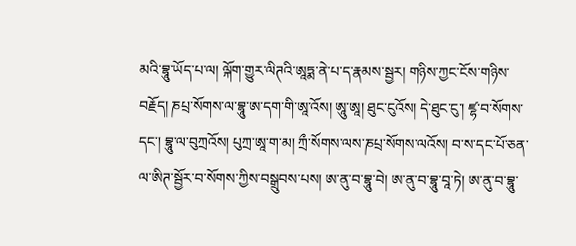མའི་བྷཱུ་ཡོད་པ་ལ། ལྐོག་གྱུར་ལིཊའི་ཨཱཏྨ་ནེ་པ་ད་རྣམས་སྦྱར། གཉིས་ཀྱང་ངོས་གཉིས་བརྗོད། ཎཔྲ་སོགས་ལ་བྷཱུ་ཨ་དག་གི་ཨཱ་འོས། ཨཱུ་ཨཱ། ཐུང་ངུའོས། དེ་ཐུང་ངུ་། ཛྷ་བ་སོགས་དང་། བྷཱུ་ལ་བུཀྲའོས། པུཀྲ་ཨཱ་ག་མ། ཀྲྀ་སོགས་ལས་ཎཔྲ་སོགས་ལའོས། བ་ས་དང་པོ་ཅན་ལ་ཨིཊ་སྦྱོར་བ་སོགས་ཀྱིས་བསྒྲུབས་པས། ཨ་ནུ་བ་བྷཱུ་བེ། ཨ་ནུ་བ་བྷཱུ་བཱ་ཏེ། ཨ་ནུ་བ་བྷཱུ་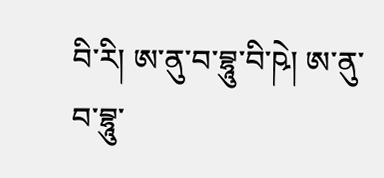བི་རི། ཨ་ནུ་བ་བྷཱུ་བི་ཥེ། ཨ་ནུ་བ་བྷཱུ་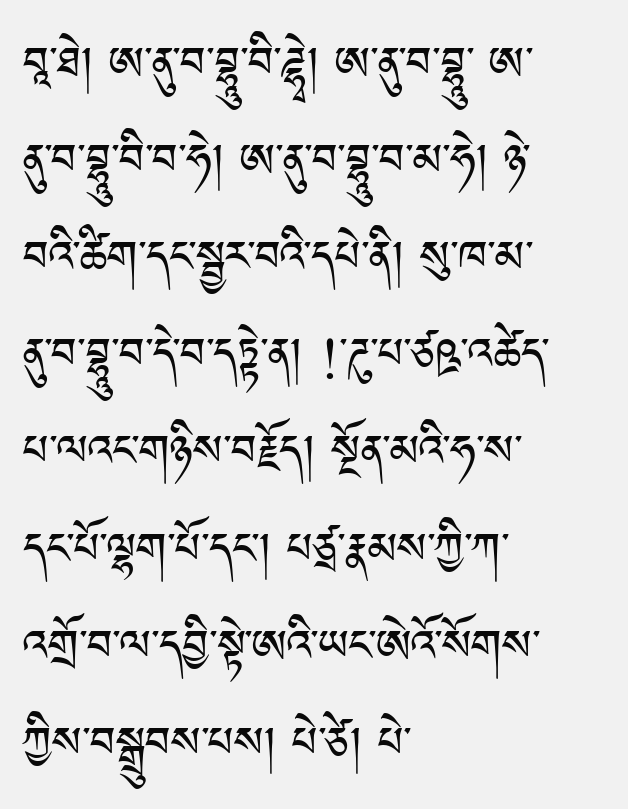བཱ་ཐེ། ཨ་ནུ་བ་བྷཱུ་བི་ཌྷྭེ། ཨ་ནུ་བ་བྷཱུ་ ཨ་ནུ་བ་བྷཱུ་བི་བ་ཧེ། ཨ་ནུ་བ་བྷཱུ་བ་མ་ཧེ། ཉེ་བའི་ཚིག་དང་སྦྱར་བའི་དཔེ་ནི། སུ་ཁ་མ་ནུ་བ་བྷཱུ་བ་དེ་བ་དཏྟེ་ན། !་ཌུ་པ་ཙཥྲ་འཚེད་པ་ལའང་གཉིས་བརྗོད། སྔོན་མའི་ཧ་ས་དང་པོ་ལྷག་པོ་དང་། པཙྲ་རྣམས་ཀྱི་ཀ་འགྲོ་བ་ལ་དབྱི་སྟེ་ཨའི་ཡང་ཨེའོ་སོགས་ཀྱིས་བསྒྲུབས་པས། པེ་ཙེ། པེ་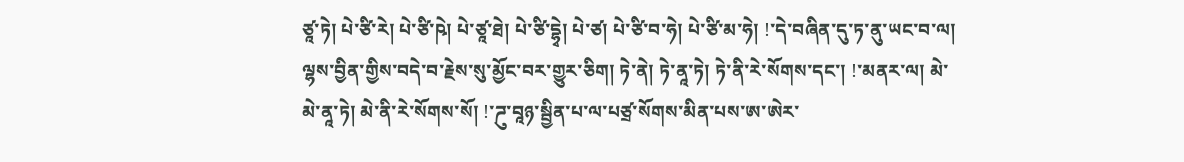ཙཱ་ཏེ། པེ་ཙི་རེ། པེ་ཙི་ཥེ། པེ་ཙཱ་ཐེ། པེ་ཙི་དྷྭེ། པེ་ཙ། པེ་ཙི་བ་ཧེ། པེ་ཙི་མ་ཧེ། !་དེ་བཞིན་དུ་ཏ་ནུ་ཡང་བ་ལ། ལྷས་བྱིན་གྱིས་བདེ་བ་རྗེས་སུ་མྱོང་བར་གྱུར་ཅིག། ཏེ་ནེ། ཏེ་ནཱ་ཏེ། ཏེ་ནི་རེ་སོགས་དང་། !་མནར་ལ། མེ་ མེ་ནཱ་ཏེ། མེ་ནི་རེ་སོགས་སོ། !་ཌུ་བཱཉ་སྦྱིན་པ་ལ་པཙྲ་སོགས་མིན་པས་ཨ་ཨེར་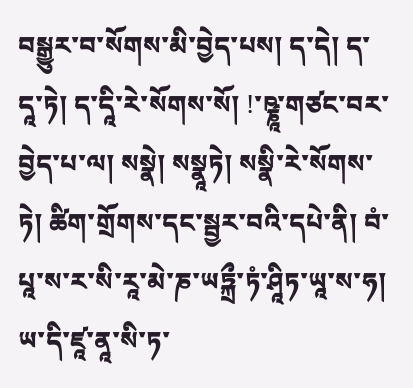བསྒྱུར་བ་སོགས་མི་བྱེད་པས། ད་དེ། ད་དཱ་ཏེ། ད་དཱི་རེ་སོགས་སོ། !་ཥྞཱ་གཙང་བར་བྱེད་པ་ལ། སསྣེ། སསྣཱཏེ། སསྣི་རེ་སོགས་ཏེ། ཚིག་གྲོགས་དང་སྦྱར་བའི་དཔེ་ནི། བཾ་པཱ་ས་ར་སི་རཱ་མེ་ཎ་ཡཏྐྲྀ་ཏཾ་ཤཱིཏ་ཡཱ་ས་ཧ། ཡ་དི་ཛཱ་ནཱ་སི་ཏ་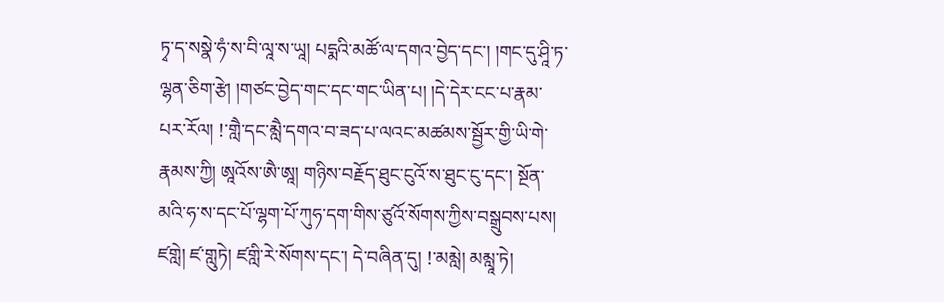ཏྭ་ད་སསྣེ་ཧཾ་ས་བི་ལཱ་ས་ཡཱ། པདྨའི་མཚོ་ལ་དགའ་བྱེད་དང་། །གང་དུ་ཤཱི་ཏ་ལྷན་ཅིག་རྩེ། །གཙང་བྱེད་གང་དང་གང་ཡིན་པ། །དེ་དེར་ངང་པ་རྣམ་པར་རོལ། !་གླཻ་དང་མླཻ་དགའ་བ་ཟད་པ་ལའང་མཚམས་སྦྱོར་གྱི་ཡི་གེ་རྣམས་ཀྱི། ཨཱའོས་ཨཻ་ཨཱ། གཉིས་བརྗོད་ཐུང་ངུའོ་ས་ཐུང་ངུ་དང་། སྔོན་མའི་ཧ་ས་དང་པོ་ལྷག་པོ་ཀུཧ་དག་གིས་ཙུའོ་སོགས་ཀྱིས་བསྒྲུབས་པས། ཛགླེ། ཛ་གླུཏེ། ཛགླི་རེ་སོགས་དང་། དེ་བཞིན་དུ། !་མམླེ། མམླཱ་ཏེ།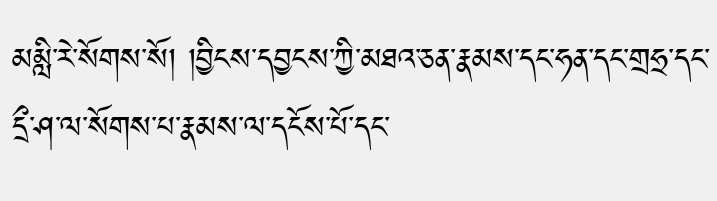མམླི་རེ་སོགས་སོ། །བྱིངས་དབྱངས་ཀྱི་མཐའ་ཅན་རྣམས་དང་ཧན་དང་གྲཧྲ་དང་དྲྀ་ཤ་ལ་སོགས་པ་རྣམས་ལ་དངོས་པོ་དང་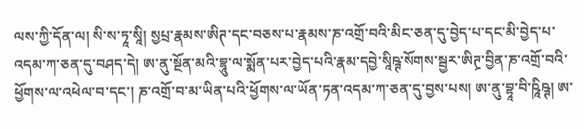ལས་ཀྱི་དོན་ལ། སི་ས་ཏཱ་སཱི། སྱཔྲ་རྣམས་ཨིཊ་དང་བཅས་པ་རྣམས་ཎ་འགྲོ་བའི་མིང་ཅན་དུ་བྱེད་པ་དང་མི་བྱེད་པ་འདམ་ཀ་ཅན་དུ་བཤད་དེ། ཨ་ནུ་སྔོན་མའི་བྷཱུ་ལ་སྨོན་པར་བྱེད་པའི་རྣམ་དབྱེ་སཱིཥྚ་སོགས་སྦྱར་ཨིཊྲ་བྱིན་ཎ་འགྲོ་བའི་ཕྱོགས་ལ་འཕེལ་བ་དང་། ཎ་འགྲོ་བ་མ་ཡིན་པའི་ཕྱོགས་ལ་ཡོན་ཏན་འདམ་ཀ་ཅན་དུ་བྱས་པས། ཨ་ནུ་བྷཱ་བི་ཥཱིཥྚ། ཨ་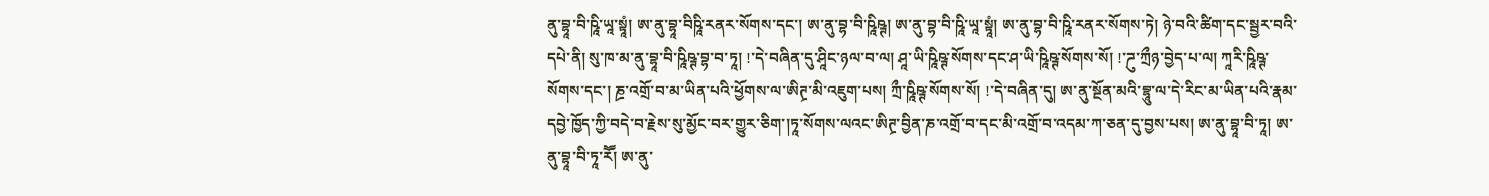ནུ་བྷཱ་བི་ཥཱི་ཡཱ་སྟཱཾ། ཨ་ནུ་བྷཱ་བིཥཱི་རནར་སོགས་དང་། ཨ་ནུ་བྷ་བི་ཥཱིཥྚ། ཨ་ནུ་བྷ་བི་ཥཱི་ཡཱ་སྟཱཾ། ཨ་ནུ་བྷ་བི་ཥཱི་རནར་སོགས་ཏེ། ཉེ་བའི་ཚིག་དང་སྦྱར་བའི་དཔེ་ནི། སུ་ཁ་མ་ནུ་བྷཱ་བི་ཥཱིཥྚ་བྷ་བ་ཏཱ། !་དེ་བཞིན་དུ་ཤཱིང་ཉལ་བ་ལ། ཤཱ་ཡི་ཥཱིཥྚ་སོགས་དང་ཤ་ཡི་ཥཱིཥྚ་སོགས་སོ། !་ཌུ་ཀྲྀཉ་བྱེད་པ་ལ། ཀཱརི་ཥཱིཥྚ་སོགས་དང་། ཎྲ་འགྲོ་བ་མ་ཡིན་པའི་ཕྱོགས་ལ་ཨིཊྲ་མི་འཇུག་པས། ཀྲྀ་ཥཱིཥྚ་སོགས་སོ། !་དེ་བཞིན་དུ། ཨ་ནུ་སྔོན་མའི་བྷཱུ་ལ་དེ་རིང་མ་ཡིན་པའི་རྣམ་དབྱེ་ཁྱོད་ཀྱི་བདེ་བ་རྗེས་སུ་མྱོང་བར་གྱུར་ཅིག་།ཏཱ་སོགས་ལའང་ཨིཊྲ་བྱིན་ཎ་འགྲོ་བ་དང་མི་འགྲོ་བ་འདམ་ཀ་ཅན་དུ་བྱས་པས། ཨ་ནུ་བྷཱ་བི་ཏཱ། ཨ་ནུ་བྷཱ་བི་ཏཱ་རཽ། ཨ་ནུ་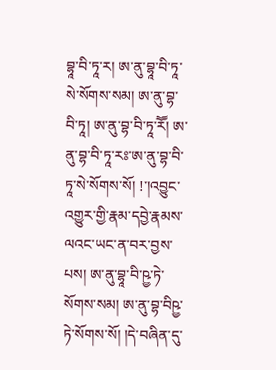བྷཱ་བི་ཏཱ་ར། ཨ་ནུ་བྷཱ་བི་ཏཱ་སེ་སོགས་སམ། ཨ་ནུ་བྷ་བི་ཏཱ། ཨ་ནུ་བྷ་བི་ཏཱ་རཽ། ཨ་ནུ་བྷ་བི་ཏཱ་རཿ་ཨ་ནུ་བྷ་བི་ཏཱ་སེ་སོགས་སོ། !་།འབྱུང་འགྱུར་གྱི་རྣམ་དབྱེ་རྣམས་ལའང་ཡང་ན་བར་བྱས་པས། ཨ་ནུ་བྷཱ་བི་ཥྱ་ཏེ་སོགས་སམ། ཨ་ནུ་བྷ་བིཥྱ་ཏེ་སོགས་སོ། །དེ་བཞིན་དུ་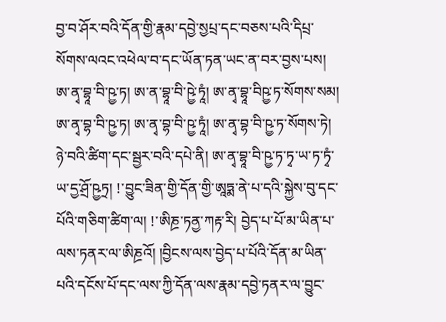བྱ་བ་ཤོར་བའི་དོན་གྱི་རྣམ་དབྱེ་སྱཔྲ་དང་བཅས་པའི་དིཔྲ་སོགས་ལའང་འཕེལ་བ་དང་ཡོན་ཏན་ཡང་ན་བར་བྱས་པས། ཨ་ནྭ་བྷཱ་བི་ཥྱ་ཏ། ཨ་ན་བྷཱ་བི་ཥྱེ་ཏཱཾ། ཨ་ནྭ་བྷཱ་བིཥྱ་ཏ་སོགས་སམ། ཨ་ནྭ་བྷ་བི་ཥྱ་ཏ། ཨ་ནྭ་བྷ་བི་ཥྱ་ཏཱཾ། ཨ་ནྭ་བྷ་བི་ཥྱ་ཏ་སོགས་ཏེ། ཉེ་བའི་ཚིག་དང་སྦྱར་བའི་དཔེ་ནི། ཨ་ནྭ་བྷཱ་བི་ཥྱ་ཏ་ཏྭ་ཡ་ཏ་ཏྭཾ་ཡ་དྱ་ཤྲོ་ཥྱཏྲ། !་བྱུང་ཟིན་གྱི་དོན་གྱི་ཨཱཏྨ་ནེ་པ་དའི་སྐྱེས་བུ་དང་པོའི་གཅིག་ཚིག་ལ། !་ཨིཎྲ་ཏནྱ་ཀརྟ་རི། བྱེད་པ་པོ་མ་ཡིན་པ་ལས་ཏནར་ལ་ཨིཎྲའོ། །བྱིངས་ལས་བྱེད་པ་པོའི་དོན་མ་ཡིན་པའི་དངོས་པོ་དང་ལས་ཀྱི་དོན་ལས་རྣམ་དབྱེ་ཏནར་ལ་བྱུང་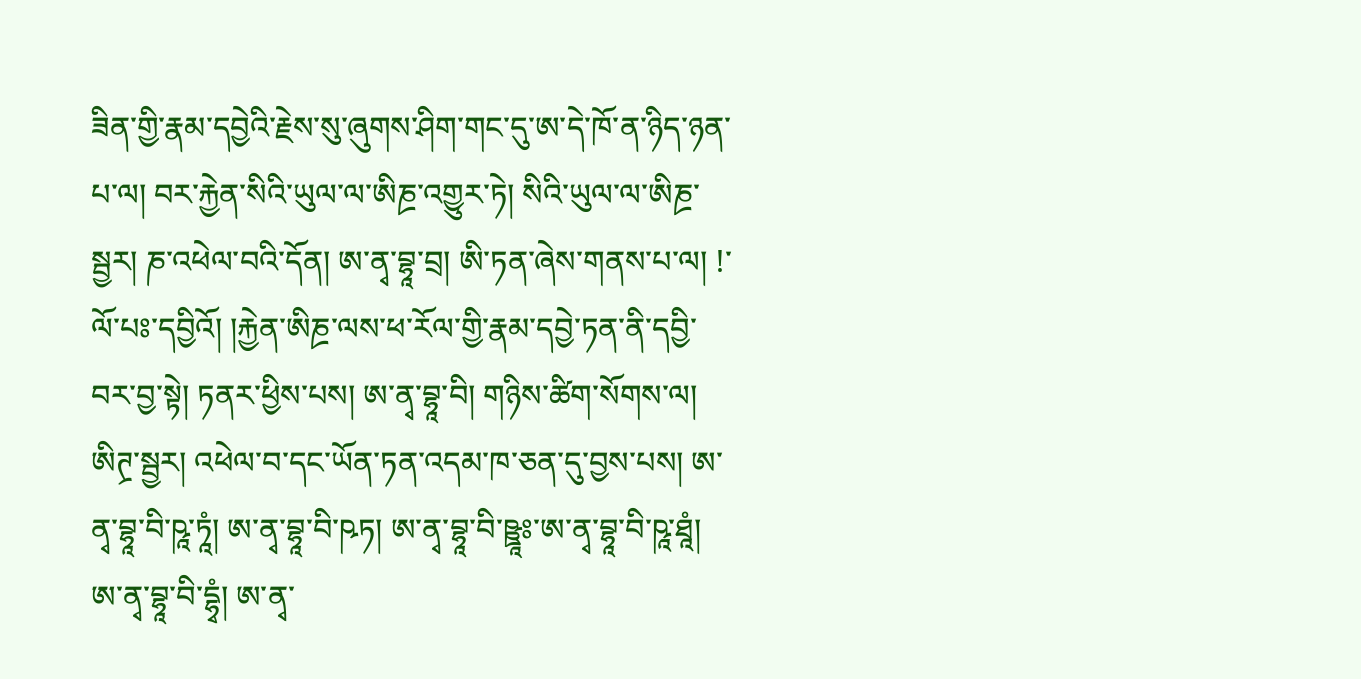ཟིན་གྱི་རྣམ་དབྱེའི་རྗེས་སུ་ཞུགས་ཤིག་གང་དུ་ཨ་དེ་ཁོ་ན་ཉིད་ཉན་པ་ལ། བར་རྐྱེན་སིའི་ཡུལ་ལ་ཨིཎྲ་འགྱུར་ཏེ། སིའི་ཡུལ་ལ་ཨིཎྲ་སྦྱར། ཎ་འཕེལ་བའི་དོན། ཨ་ནྭ་བྷཱ་བྲ། ཨི་ཏན་ཞེས་གནས་པ་ལ། !་ལོ་པཿ་དབྱིའོ། །རྐྱེན་ཨིཎྲ་ལས་ཕ་རོལ་གྱི་རྣམ་དབྱེ་ཏན་ནི་དབྱི་བར་བྱ་སྟེ། ཏནར་ཕྱིས་པས། ཨ་ནྭ་བྷཱ་བི། གཉིས་ཚིག་སོགས་ལ། ཨིཊྲ་སྦྱར། འཕེལ་བ་དང་ཡོན་ཏན་འདམ་ཁ་ཅན་དུ་བྱས་པས། ཨ་ནྭ་བྷཱ་བི་ཥཱ་ཏཱཾ། ཨ་ནྭ་བྷཱ་བི་ཥཏ། ཨ་ནྭ་བྷཱ་བི་ཥྛཱཿ་ཨ་ནྭ་བྷཱ་བི་ཥཱ་ཐཱཾ། ཨ་ནྭ་བྷཱ་བི་དྷྭཾ། ཨ་ནྭ་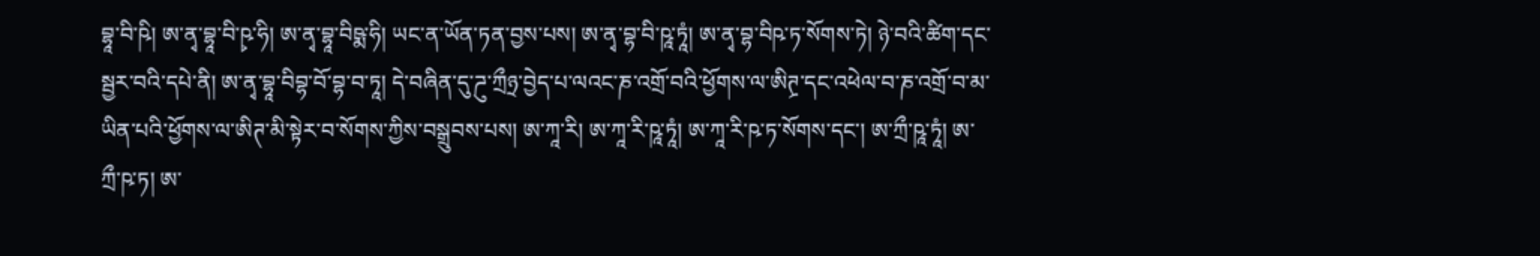བྷཱ་བི་ཥི། ཨ་ནྭ་བྷཱ་བི་ཥྭ་ཧི། ཨ་ནྭ་བྷཱ་བིཥྨ་ཧི། ཡང་ན་ཡོན་ཏན་བྱས་པས། ཨ་ནྭ་བྷ་བི་ཥཱ་ཏཱཾ། ཨ་ནྭ་བྷ་བིཥ་ཏ་སོགས་ཏེ། ཉེ་བའི་ཚིག་དང་སྦྱར་བའི་དཔེ་ནི། ཨ་ནྭ་བྷཱ་བིབྷ་བོ་བྷ་བ་ཏཱ། དེ་བཞིན་དུ་ཌུ་ཀྲྀཉྲ་བྱེད་པ་ལའང་ཎ་འགྲོ་བའི་ཕྱོགས་ལ་ཨིཊྲ་དང་འཕེལ་བ་ཎ་འགྲོ་བ་མ་ཡིན་པའི་ཕྱོགས་ལ་ཨིཊ་མི་སྟེར་བ་སོགས་ཀྱིས་བསྒྲུབས་པས། ཨ་ཀཱ་རི། ཨ་ཀཱ་རི་ཥཱ་ཏཱཾ། ཨ་ཀཱ་རི་ཥ་ཏ་སོགས་དང་། ཨ་ཀྲྀ་ཥཱ་ཏཱཾ། ཨ་ཀྲྀ་ཥ་ཏ། ཨ་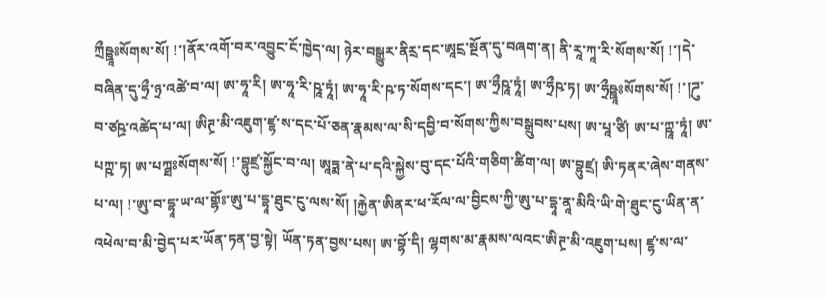ཀྲྀཥྛཱཿསོགས་སོ། !་།ནོར་འགོ་བར་འབྱུང་ངོ་ཁྱེད་ལ། ཉེར་བསྒྱུར་ནིརྲ་དང་ཨཱངྲ་སྔོན་དུ་བཞག་ན། ནི་རཱ་ཀཱ་རི་སོགས་སོ། !་།དེ་བཞིན་དུ་ཧྲྀ་ཉྲ་འཚེ་བ་ལ། ཨ་ཧཱ་རི། ཨ་ཧཱ་རི་ཥཱ་ཏཱཾ། ཨ་ཧཱ་རི་ཥ་ཏ་སོགས་དང་། ཨ་ཧྲྀཥཱ་ཏཱཾ། ཨ་ཧྲྀཥ་ཏ། ཨ་ཧྲྀཥྛཱཿསོགས་སོ། !་།ཌུ་བ་ཙཥྲ་འཚེད་པ་ལ། ཨིཊྲ་མི་འཇུག་ཛྷ་ས་དང་པོ་ཅན་རྣམས་ལ་སི་དབྱི་བ་སོགས་ཀྱིས་བསྒྲུབས་པས། ཨ་པཱ་ཙི། ཨ་པ་ཀྵཱ་ཏཱཾ། ཨ་པཀྵ་ཏ། ཨ་པཀྠཿསོགས་སོ། !་བྷུཛྲ་སྐྱོང་བ་ལ། ཨཱཏྨ་ནེ་པ་དའི་སྐྱེས་བུ་དང་པོའི་གཅིག་ཚིག་ལ། ཨ་བྷུཛྲ། ཨི་ཏནར་ཞེས་གནས་པ་ལ། !་ཨུ་བ་དྷཱ་ཡ་ལ་གྷོཿ་ཨུ་པ་དྷཱ་ཐུང་ངུ་ལས་སོ། །རྐྱེན་ཨིནར་ཕ་རོལ་ལ་བྱིངས་ཀྱི་ཨུ་པ་དྷཱ་ནཱ་མིའི་ཡི་གེ་ཐུང་ངུ་ཡིན་ན་འཕེལ་བ་མི་བྱེད་པར་ཡོན་ཏན་བྱ་སྟེ། ཡོན་ཏན་བྱས་པས། ཨ་བྷོ་དི། ལྷགས་མ་རྣམས་ལའང་ཨིཊྲ་མི་འཇུག་པས། ཛྷ་ས་ལ་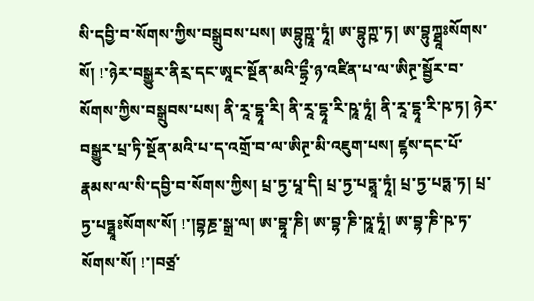སི་དབྱི་བ་སོགས་ཀྱིས་བསྒྲུབས་པས། ཨབྷུཀྵཱ་ཏཱཾ། ཨ་བྷུཀྵ་ཏ། ཨ་བྷུཀྠཱཿསོགས་སོ། !་ཉེར་བསྒྱུར་ནིརྲ་དང་ཨཱང་སྔོན་མའི་དྷྲྀ་ཉ་འཛིན་པ་ལ་ཨིཊྲ་སྦྱོར་བ་སོགས་ཀྱིས་བསྒྲུབས་པས། ནི་རཱ་དྷཱ་རི། ནི་རཱ་དྷཱ་རི་ཥཱ་ཏཱཾ། ནི་རཱ་དྷཱ་རི་ཥ་ཏ། ཉེར་བསྒྱུར་པྲ་ཏི་སྔོན་མའི་པ་ད་འགྲོ་བ་ལ་ཨིཊྲ་མི་འཇུག་པས། ཛྷས་དང་པོ་རྣམས་ལ་སི་དབྱི་བ་སོགས་ཀྱིས། པྲ་ཏྱ་པཱ་དི། པྲ་ཏྱ་པཏྶཱ་ཏཱཾ། པྲ་ཏྱ་པཏྶ་ཏ། པྲ་ཏྱ་པཏྠཱཿསོགས་སོ། !་།བྷཎྲ་སྒྲ་ལ། ཨ་བྷཱ་ཎི། ཨ་བྷ་ཎི་ཥཱ་ཏཱཾ། ཨ་བྷ་ཎི་ཥ་ཏ་སོགས་སོ། !་།བཙྲ་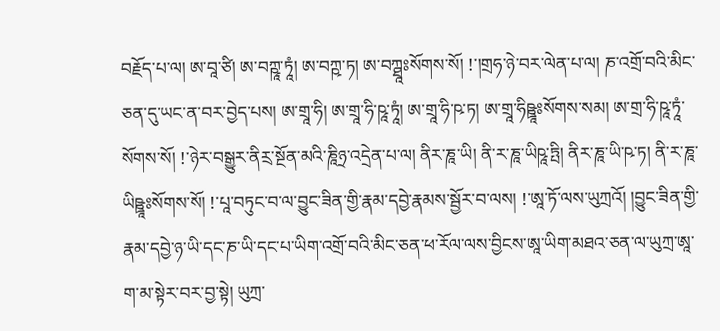བརྗོད་པ་ལ། ཨ་བཱ་ཙི། ཨ་བཀྵཱ་ཏཱཾ། ཨ་བཀྵ་ཏ། ཨ་བཀྠཱཿསོགས་སོ། !་།གྲཧ་ཉེ་བར་ལེན་པ་ལ། ཎ་འགྲོ་བའི་མིང་ཅན་དུ་ཡང་ན་བར་བྱེད་པས། ཨ་གྲཱ་ཧི། ཨ་གྲཱ་ཧི་ཥཱ་ཏཱཾ། ཨ་གྲཱ་ཧི་ཥ་ཏ། ཨ་གྲཱ་ཧིཥྛཱཿསོགས་སམ། ཨ་གྲ་ཧི་ཥཱ་ཏཱཾ་སོགས་སོ། !་ཉེར་བསྒྱུར་ནིརྲ་སྔོན་མའི་ཎཱིཉྲ་འདྲེན་པ་ལ། ནིར་ཎཱ་ཡི། ནི་ར་ཎཱ་ཡིཥཱ་ཏྤི། ནིར་ཎཱ་ཡི་ཥ་ཏ། ནི་ར་ཎཱ་ཡིཥྛཱཿསོགས་སོ། !་པཱ་བཏུང་བ་ལ་བྱུང་ཟིན་གྱི་རྣམ་དབྱེ་རྣམས་སྦྱོར་བ་ལས། !་ཨཱ་ཏོ་ལས་ཡུཀྲའོ། །བྱུང་ཟིན་གྱི་རྣམ་དབྱེ་ཉ་ཡི་དང་ཎ་ཡི་དང་པ་ཡིག་འགྲོ་བའི་མིང་ཅན་ཕ་རོལ་ལས་བྱིངས་ཨཱ་ཡིག་མཐའ་ཅན་ལ་ཡུཀྲ་ཨཱ་ག་མ་སྟེར་བར་བྱ་སྟེ། ཡུཀྲ་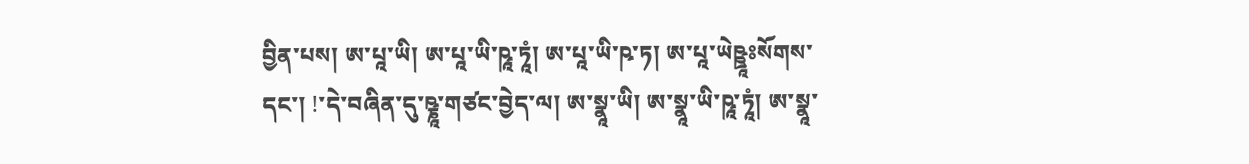བྱིན་པས། ཨ་པཱ་ཡི། ཨ་པཱ་ཡི་ཥཱ་ཏཱཾ། ཨ་པཱ་ཡི་ཥ་ཏ། ཨ་པཱ་ཡེཥྛཱཿསོགས་དང་། !་དེ་བཞིན་དུ་ཥྞཱ་གཙང་བྱེད་ལ། ཨ་སྣཱ་ཡི། ཨ་སྣཱ་ཡི་ཥཱ་ཏཱཾ། ཨ་སྣཱ་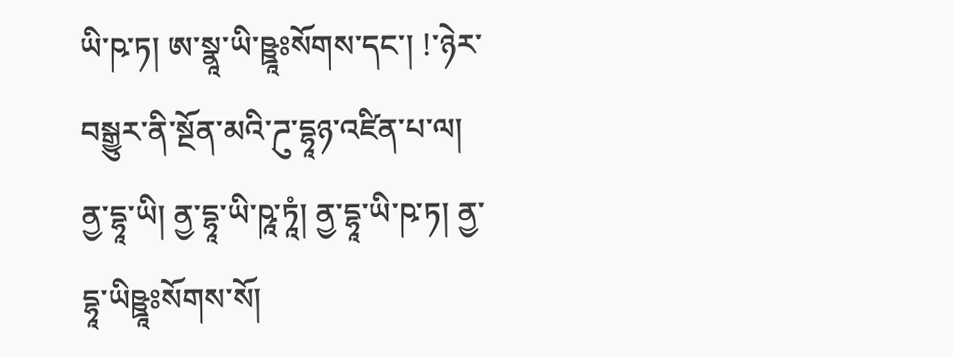ཡི་ཥ་ཏ། ཨ་སྣཱ་ཡི་ཥྛཱཿསོགས་དང་། !་ཉེར་བསྒྱུར་ནི་སྔོན་མའི་ཌུ་དྷཱཉ་འཛིན་པ་ལ། ནྱ་དྷཱ་ཡི། ནྱ་དྷཱ་ཡི་ཥཱ་ཏཱཾ། ནྱ་དྷཱ་ཡི་ཥ་ཏ། ནྱ་དྷཱ་ཡིཥྛཱཿསོགས་སོ།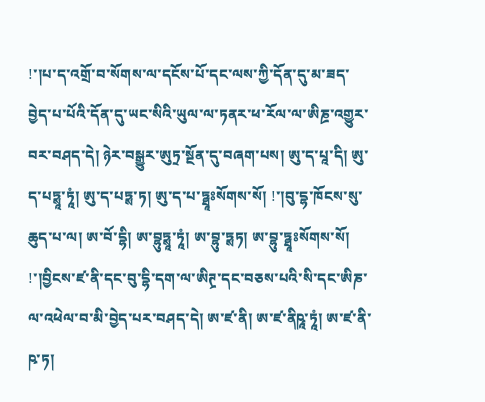!་།པ་ད་འགྲོ་བ་སོགས་ལ་དངོས་པོ་དང་ལས་ཀྱི་དོན་དུ་མ་ཟད་བྱེད་པ་པོའི་དོན་དུ་ཡང་སིའི་ཡུལ་ལ་ཏནར་ཕ་རོལ་ལ་ཨིཎྲ་འགྱུར་བར་བཤད་དེ། ཉེར་བསྒྱུར་ཨུཏྲ་སྔོན་དུ་བཞག་པས། ཨུ་ད་པཱ་དི། ཨུ་ད་པཏྶཱ་ཏཱཾ། ཨུ་ད་པཏྶ་ཏ། ཨུ་ད་པ་ཏྠཱཿསོགས་སོ། !་།བུ་དྷ་ཁོངས་སུ་ཆུད་པ་ལ། ཨ་བོ་དྷི། ཨ་བྷུཏྶཱ་ཏཱཾ། ཨ་བྷུ་ཏྶཏ། ཨ་བྷུ་ཏྠཱཿསོགས་སོ། !་།བྱིངས་ཛ་ནི་དང་བུ་དྷི་དག་ལ་ཨིཊྲ་དང་བཅས་པའི་སི་དང་ཨིཎ་ལ་འཕེལ་བ་མི་བྱེད་པར་བཤད་དེ། ཨ་ཛ་ནི། ཨ་ཛ་ནིཥཱ་ཏཱཾ། ཨ་ཛ་ནི་ཥ་ཏ།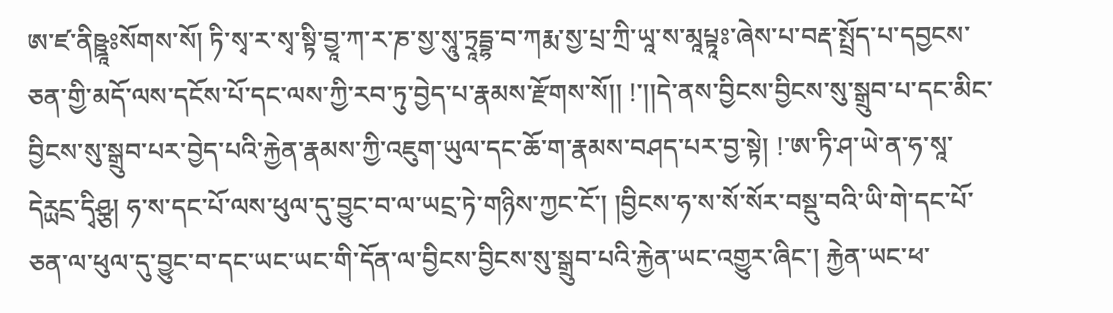ཨ་ཛ་ནིཥྛཱཿསོགས་སོ། ཏི་སྭ་ར་སྭ་སྟི་བྱཱ་ཀ་ར་ཎ་སྱ་སཱུ་ཏྲཱདྦྷ་བ་ཀརྨ་སྱ་པྲ་ཀྲི་ཡཱ་ས་མཱཔྟཱཿ་ཞེས་པ་བརྡ་སྤྲོད་པ་དབྱངས་ཅན་གྱི་མདོ་ལས་དངོས་པོ་དང་ལས་ཀྱི་རབ་ཏུ་བྱེད་པ་རྣམས་རྫོགས་སོ།། !་།།དེ་ནས་བྱིངས་བྱིངས་སུ་སྒྲུབ་པ་དང་མིང་བྱིངས་སུ་སྒྲུབ་པར་བྱེད་པའི་རྐྱེན་རྣམས་ཀྱི་འཇུག་ཡུལ་དང་ཆོ་ག་རྣམས་བཤད་པར་བྱ་སྟེ། !་ཨ་ཏི་ཤ་ཡེ་ན་ཧ་སཱ་དེཪྻངྲ་དྭིཤྩ། ཧ་ས་དང་པོ་ལས་ཕུལ་དུ་བྱུང་བ་ལ་ཡངྲ་ཏེ་གཉིས་ཀྱང་ངོ་། །བྱིངས་ཧ་ས་སོ་སོར་བསྡུ་བའི་ཡི་གེ་དང་པོ་ཅན་ལ་ཕུལ་དུ་བྱུང་བ་དང་ཡང་ཡང་གི་དོན་ལ་བྱིངས་བྱིངས་སུ་སྒྲུབ་པའི་རྐྱེན་ཡང་འགྱུར་ཞིང་། རྐྱེན་ཡང་ཕ་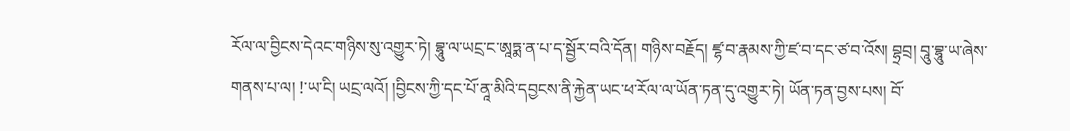རོལ་ལ་བྱིངས་དེའང་གཉིས་སུ་འགྱུར་ཏེ། བྷཱུ་ལ་ཡངྲ་ང་ཨཱཏྨ་ན་པ་ད་སྦྱོར་བའི་དོན། གཉིས་བརྗོད། ཛྷ་བ་རྣམས་ཀྱི་ཛ་བ་དང་ཙ་བ་འོས། བྷྲབྲ། བཱུ་བྷཱུ་ཡ་ཞེས་གནས་པ་ལ། !་ཡ་ངི། ཡངྲ་ལའོ། །བྱིངས་ཀྱི་དང་པོ་ནཱ་མིའི་དབྱངས་ནི་རྐྱེན་ཡང་ཕ་རོལ་ལ་ཡོན་ཏན་དུ་འགྱུར་ཏེ། ཡོན་ཏན་བྱས་པས། བོ་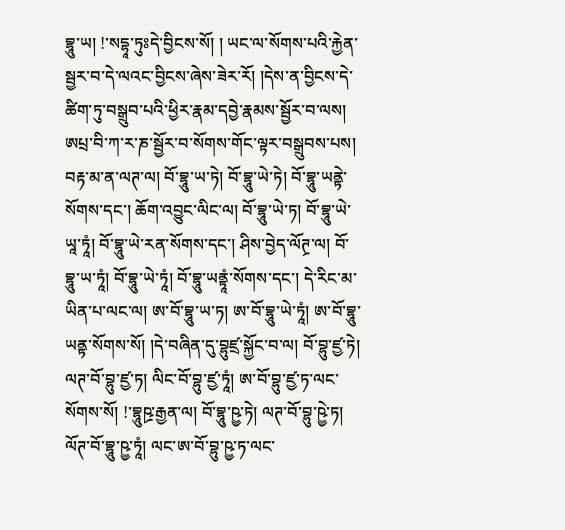བྷཱུ་ཡ། !་སདྷཱ་ཏུཿདེ་བྱིངས་སོ། ། ཡང་ལ་སོགས་པའི་རྐྱེན་སྦྱར་བ་དེ་ལའང་བྱིངས་ཞེས་ཟེར་རོ། །དེས་ན་བྱིངས་དེ་ཚིག་ཏུ་བསྒྲུབ་པའི་ཕྱིར་རྣམ་དབྱེ་རྣམས་སྦྱོར་བ་ལས། ཨཔྲ་བི་ཀ་ར་ཎ་སྦྱོར་བ་སོགས་གོང་ལྟར་བསྒྲུབས་པས། བརྟ་མ་ན་ལཊ་ལ། བོ་བྷཱུ་ཡ་ཏེ། བོ་བྷཱུ་ཡེ་ཏེ། བོ་བྷཱུ་ཡནྟེ་སོགས་དང་། ཆོག་འབྱུང་ལིང་ལ། བོ་བྷཱུ་ཡེ་ཏ། བོ་བྷཱུ་ཡེ་ཡཱ་ཏཱཾ། བོ་བྷཱུ་ཡེ་རན་སོགས་དང་། ཤིས་བྱེད་ལོཊྲ་ལ། བོ་བྷཱུ་ཡ་ཏཱཾ། བོ་བྷཱུ་ཡེ་ཏཱཾ། བོ་བྷཱུ་ཡནྟཱཾ་སོགས་དང་། དེ་རིང་མ་ཡིན་པ་ལང་ལ། ཨ་བོ་བྷཱུ་ཡ་ཏ། ཨ་བོ་བྷཱུ་ཡེ་ཏཱཾ། ཨ་བོ་བྷཱུ་ཡནྟ་སོགས་སོ། །དེ་བཞིན་དུ་བྷུཛྲ་སྐྱོང་བ་ལ། བོ་བྷུ་ཛྱ་ཏེ། ལཊ་བོ་བྷུ་ཛྱ་ཏ། ལིང་བོ་བྷུ་ཛྱ་ཏཱཾ། ཨ་བོ་བྷུ་ཛྱ་ཏ་ལང་སོགས་སོ། !་བྷཱུཥྲ་རྒྱན་ལ། བོ་བྷཱུ་ཥྱ་ཏེ། ལཊ་བོ་བྷུ་ཥྱེ་ཏ། ལོཊ་བོ་བྷཱུ་ཥྱ་ཏཱཾ། ལང་ཨ་བོ་བྷུ་ཥྱ་ཏ་ལང་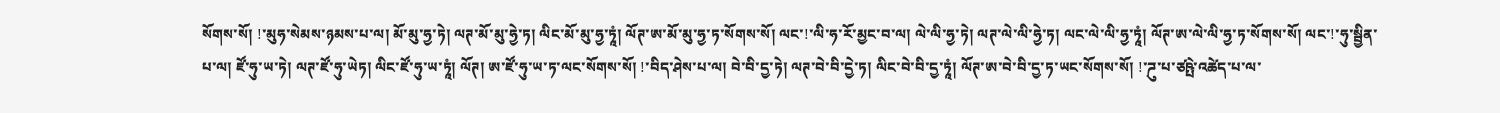སོགས་སོ། !་མུཧ་སེམས་ཉམས་པ་ལ། མོ་མུ་ཧྱ་ཏེ། ལཊ་མོ་མུ་ཧྱེ་ཏ། ལིང་མོ་མུ་ཧྱ་ཏཱཾ། ལོཊ་ཨ་མོ་མུ་ཧྱ་ཏ་སོགས་སོ། ལང་!་ལི་ཧ་རོ་མྱང་བ་ལ། ལེ་ལི་ཧྱ་ཏེ། ལཊ་ལེ་ལི་ཧྱེ་ཏ། ལང་ལེ་ལི་ཧྱ་ཏཱཾ། ལོཊ་ཨ་ལེ་ལི་ཧྱ་ཏ་སོགས་སོ། ལང་!་ཧུ་སྦྱིན་པ་ལ། ཛོ་ཧུ་ཡ་ཏེ། ལཊ་ཛོ་ཧུ་ཡེཏ། ལིང་ཛོ་ཧུ་ཡ་ཏཱཾ། ལོཊ། ཨ་ཛོ་ཧུ་ཡ་ཏ་ལང་སོགས་སོ། !་བིད་ཤེས་པ་ལ། བེ་བི་དྱ་ཏེ། ལཊ་བེ་བི་དྱེ་ཏ། ལིང་བེ་བི་དྱ་ཏཱཾ། ལོཊ་ཨ་བེ་བི་དྱ་ཏ་ཡང་སོགས་སོ། !་ཌུ་པ་ཙཥྤེ་འཚེད་པ་ལ་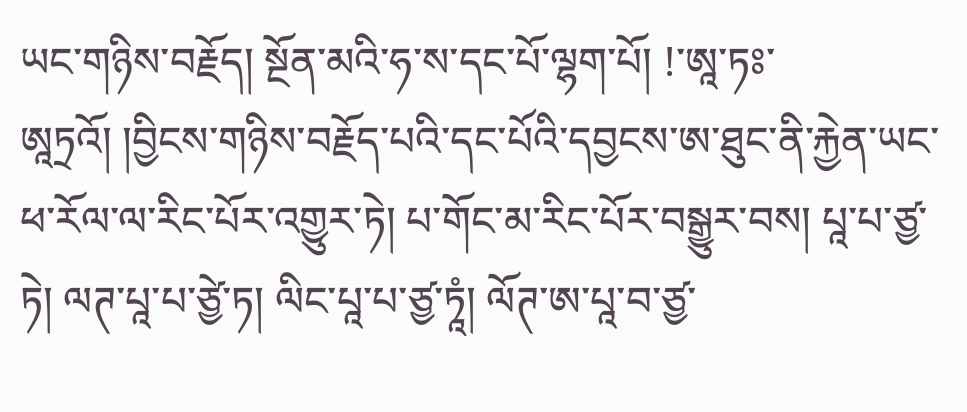ཡང་གཉིས་བརྗོད། སྔོན་མའི་ཧ་ས་དང་པོ་ལྷག་པོ། !་ཨཱ་ཏཿ་ཨཱཏྲའོ། །བྱིངས་གཉིས་བརྗོད་པའི་དང་པོའི་དབྱངས་ཨ་ཐུང་ནི་རྐྱེན་ཡང་ཕ་རོལ་ལ་རིང་པོར་འགྱུར་ཏེ། པ་གོང་མ་རིང་པོར་བསྒྱུར་བས། པཱ་པ་ཙྱ་ཏེ། ལཊ་པཱ་པ་ཙྱེ་ཏ། ལིང་པཱ་པ་ཙྱ་ཏཱཾ། ལོཊ་ཨ་པཱ་བ་ཙྱ་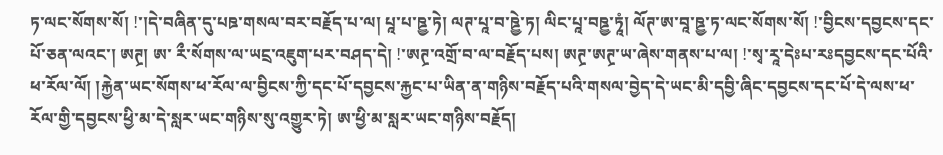ཏ་ལང་སོགས་སོ། !་།དེ་བཞིན་དུ་པཋ་གསལ་བར་བརྗོད་པ་ལ། པཱ་པ་ཋྱ་ཏེ། ལཊ་པཱ་བ་ཋྱེ་ཏ། ལིང་པཱ་བཋྱ་ཏཱཾ། ལོཊ་ཨ་བཱ་ཋྱ་ཏ་ལང་སོགས་སོ། !་བྱིངས་དབྱངས་དང་པོ་ཅན་ལའང་། ཨཊྲ། ཨ་ རྀ་སོགས་ལ་ཡངྲ་འཇུག་པར་བཤད་དེ། !་ཨཊྲ་འགྲོ་བ་ལ་བརྗོད་པས། ཨཊྲ་ཨཊྲ་ཡ་ཞེས་གནས་པ་ལ། !་སྭ་རཱ་དེཿཔ་རཿདབྱངས་དང་པོའི་ཕ་རོལ་ལོ། །རྐྱེན་ཡང་སོགས་ཕ་རོལ་ལ་བྱིངས་ཀྱི་དང་པོ་དབྱངས་རྐྱང་པ་ཡིན་ན་གཉིས་བརྗོད་པའི་གསལ་བྱེད་དེ་ཡང་མི་དབྱི་ཞིང་དབྱངས་དང་པོ་དེ་ལས་ཕ་རོལ་གྱི་དབྱངས་ཕྱི་མ་དེ་སླར་ཡང་གཉིས་སུ་འགྱུར་ཏེ། ཨ་ཕྱི་མ་སླར་ཡང་གཉིས་བརྗོད།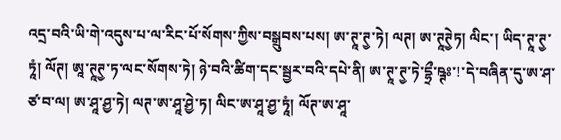འདྲ་བའི་ཡི་གེ་འདུས་པ་ལ་རིང་པོ་སོགས་ཀྱིས་བསྒྲུབས་པས། ཨ་ཊཱ་ཊྱ་ཏེ། ལཊ། ཨ་ཊཱཊྱེཏ། ལིང་། ཡིད་ཊཱ་ཊྱ་ཏཱཾ། ལོཊ། ཨཱ་ཊཱཊྱ་ཏ་ལང་སོགས་ཏེ། ཉེ་བའི་ཚིག་དང་སྦྱར་བའི་དཔེ་ནི། ཨ་ཊཱ་ཊྱ་ཏེ་དྷྲྀ་ཥྚཿ་!་དེ་བཞིན་དུ་ཨ་ཤ་ཙ་བ་ལ། ཨ་ཤཱ་ཤྱ་ཏེ། ལཊ་ཨ་ཤཱ་ཤྱེ་ཏ། ལིང་ཨ་ཤཱ་ཤྱ་ཏཱཾ། ལོཊ་ཨ་ཤཱ་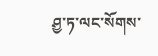ཤྱ་ཏ་ལང་སོགས་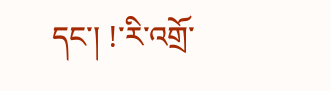དང་། !་རི་འགྲོ་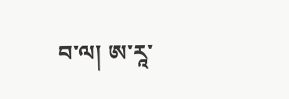བ་ལ། ཨ་རཱ་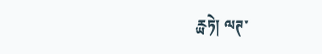ཪྻཏེ། ལཊ་